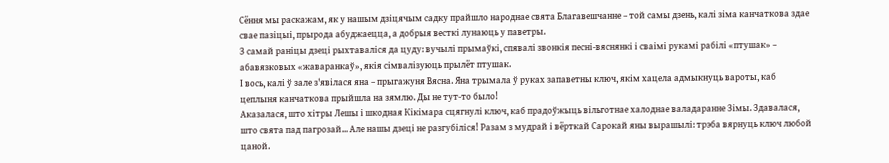Сёння мы раскажам, як у нашым дзіцячым садку прайшло народнае свята Благавешчанне – той самы дзень, калі зіма канчаткова здае свае пазіцыі, прырода абуджаецца, а добрыя весткі лунаюць у паветры.
З самай раніцы дзеці рыхтаваліся да цуду: вучылі прымаўкі, спявалі звонкія песні-вяснянкі і сваімі рукамі рабілі «птушак» – абавязковых «жаваранкаў», якія сімвалізуюць прылёт птушак.
І вось, калі ў зале з'явілася яна – прыгажуня Вясна. Яна трымала ў руках запаветны ключ, якім хацела адмыкнуць вароты, каб цеплыня канчаткова прыйшла на зямлю. Ды не тут-то было!
Аказалася, што хітры Лешы і шкодная Кікімара сцягнулі ключ, каб прадоўжыць вільготнае халоднае валадаранне Зімы. Здавалася, што свята пад пагрозай... Але нашы дзеці не разгубіліся! Разам з мудрай і вёрткай Сарокай яны вырашылі: трэба вярнуць ключ любой цаной.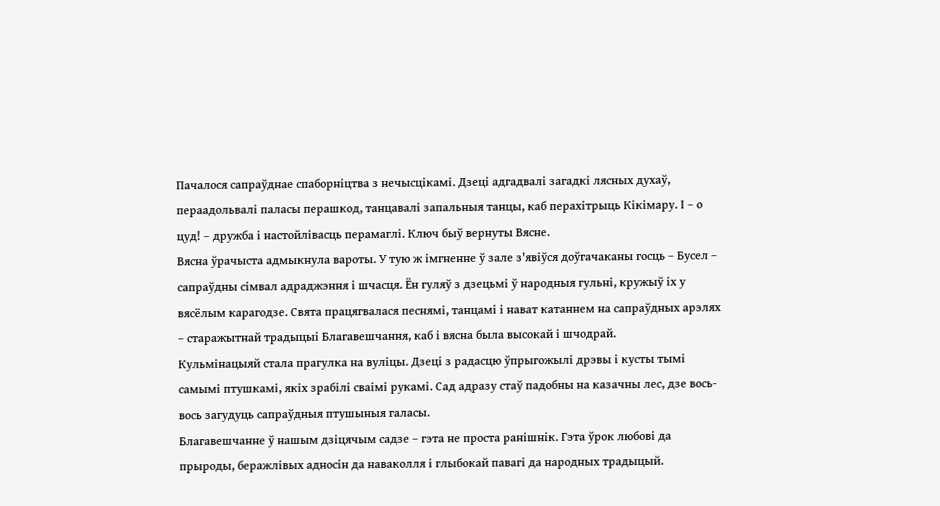Пачалося сапраўднае спаборніцтва з нечысцікамі. Дзеці адгадвалі загадкі лясных духаў, пераадольвалі паласы перашкод, танцавалі запальныя танцы, каб перахітрыць Кікімару. І – о цуд! – дружба і настойлівасць перамаглі. Ключ быў вернуты Вясне.
Вясна ўрачыста адмыкнула вароты. У тую ж імгненне ў зале з'явіўся доўгачаканы госць – Бусел – сапраўдны сімвал адраджэння і шчасця. Ён гуляў з дзецьмі ў народныя гульні, кружыў іх у вясёлым карагодзе. Свята працягвалася песнямі, танцамі і нават катаннем на сапраўдных арэлях – старажытнай традыцыі Благавешчання, каб і вясна была высокай і шчодрай.
Кульмінацыяй стала прагулка на вуліцы. Дзеці з радасцю ўпрыгожылі дрэвы і кусты тымі самымі птушкамі, якіх зрабілі сваімі рукамі. Сад адразу стаў падобны на казачны лес, дзе вось-вось загудуць сапраўдныя птушыныя галасы.
Благавешчанне ў нашым дзіцячым садзе – гэта не проста ранішнік. Гэта ўрок любові да прыроды, беражлівых адносін да наваколля і глыбокай павагі да народных традыцый.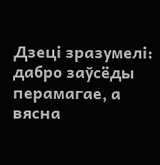Дзеці зразумелі: дабро заўсёды перамагае, а вясна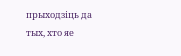прыходзіць да тых, хто яе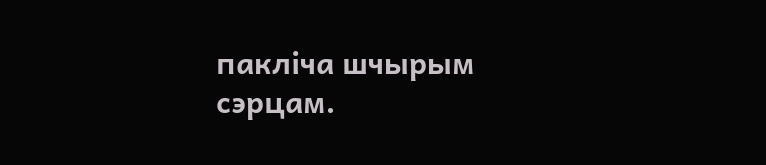пакліча шчырым сэрцам.